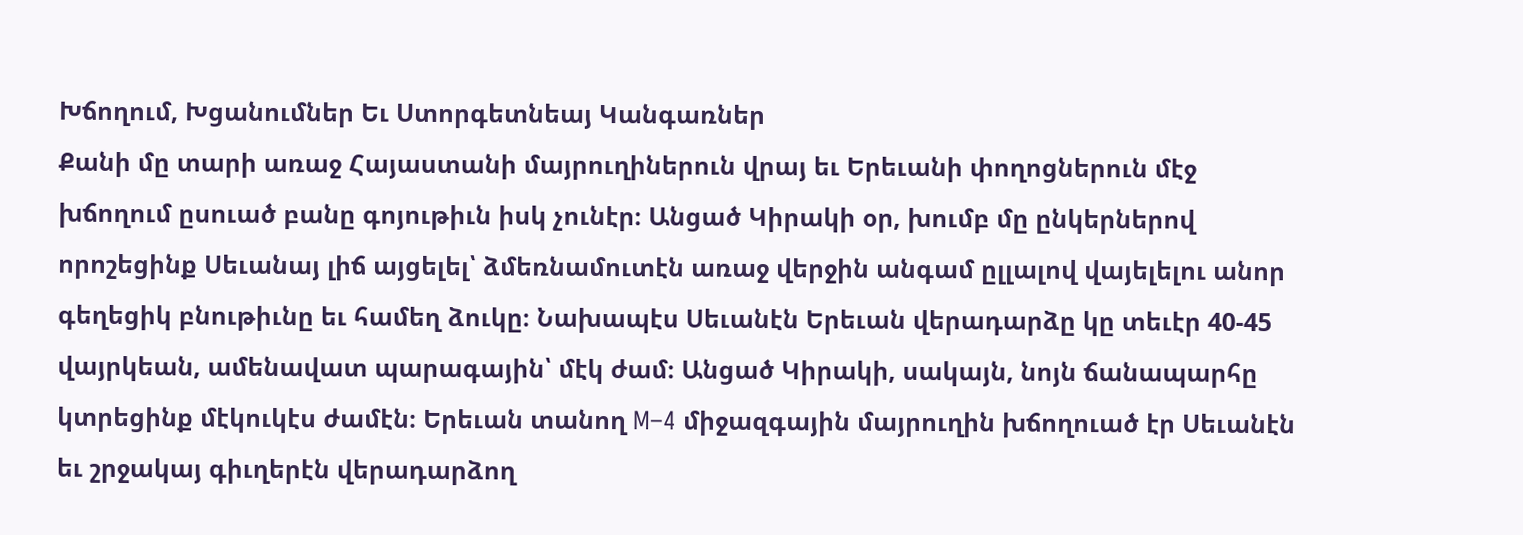Խճողում, Խցանումներ Եւ Ստորգետնեայ Կանգառներ
Քանի մը տարի առաջ Հայաստանի մայրուղիներուն վրայ եւ Երեւանի փողոցներուն մէջ խճողում ըսուած բանը գոյութիւն իսկ չունէր։ Անցած Կիրակի օր, խումբ մը ընկերներով որոշեցինք Սեւանայ լիճ այցելել՝ ձմեռնամուտէն առաջ վերջին անգամ ըլլալով վայելելու անոր գեղեցիկ բնութիւնը եւ համեղ ձուկը։ Նախապէս Սեւանէն Երեւան վերադարձը կը տեւէր 40-45 վայրկեան, ամենավատ պարագային՝ մէկ ժամ։ Անցած Կիրակի, սակայն, նոյն ճանապարհը կտրեցինք մէկուկէս ժամէն։ Երեւան տանող M–4 միջազգային մայրուղին խճողուած էր Սեւանէն եւ շրջակայ գիւղերէն վերադարձող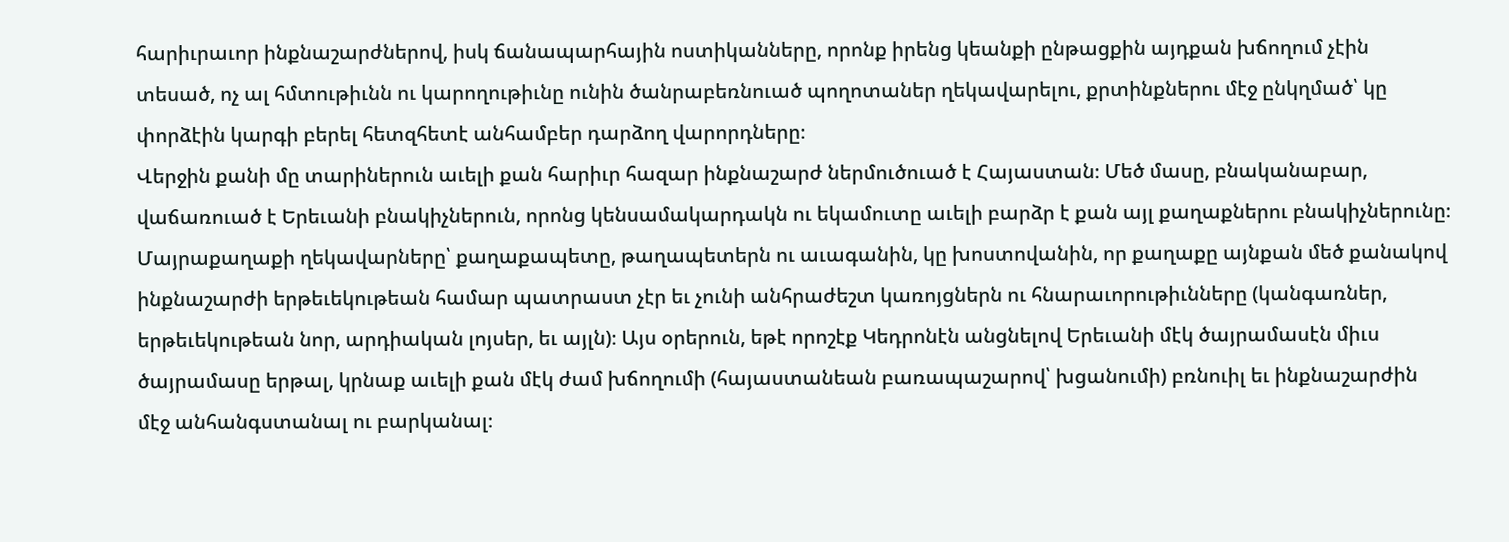հարիւրաւոր ինքնաշարժներով, իսկ ճանապարհային ոստիկանները, որոնք իրենց կեանքի ընթացքին այդքան խճողում չէին տեսած, ոչ ալ հմտութիւնն ու կարողութիւնը ունին ծանրաբեռնուած պողոտաներ ղեկավարելու, քրտինքներու մէջ ընկղմած՝ կը փորձէին կարգի բերել հետզհետէ անհամբեր դարձող վարորդները։
Վերջին քանի մը տարիներուն աւելի քան հարիւր հազար ինքնաշարժ ներմուծուած է Հայաստան։ Մեծ մասը, բնականաբար, վաճառուած է Երեւանի բնակիչներուն, որոնց կենսամակարդակն ու եկամուտը աւելի բարձր է քան այլ քաղաքներու բնակիչներունը։ Մայրաքաղաքի ղեկավարները՝ քաղաքապետը, թաղապետերն ու աւագանին, կը խոստովանին, որ քաղաքը այնքան մեծ քանակով ինքնաշարժի երթեւեկութեան համար պատրաստ չէր եւ չունի անհրաժեշտ կառոյցներն ու հնարաւորութիւնները (կանգառներ, երթեւեկութեան նոր, արդիական լոյսեր, եւ այլն)։ Այս օրերուն, եթէ որոշէք Կեդրոնէն անցնելով Երեւանի մէկ ծայրամասէն միւս ծայրամասը երթալ, կրնաք աւելի քան մէկ ժամ խճողումի (հայաստանեան բառապաշարով՝ խցանումի) բռնուիլ եւ ինքնաշարժին մէջ անհանգստանալ ու բարկանալ։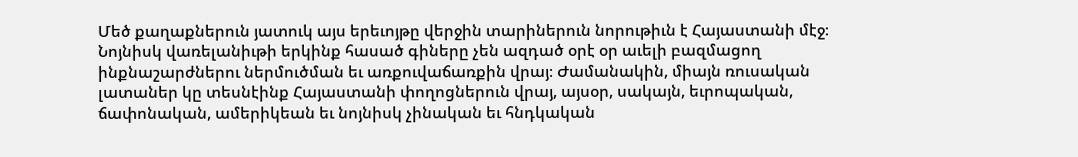Մեծ քաղաքներուն յատուկ այս երեւոյթը վերջին տարիներուն նորութիւն է Հայաստանի մէջ։ Նոյնիսկ վառելանիւթի երկինք հասած գիները չեն ազդած օրէ օր աւելի բազմացող ինքնաշարժներու ներմուծման եւ առքուվաճառքին վրայ։ Ժամանակին, միայն ռուսական լատաներ կը տեսնէինք Հայաստանի փողոցներուն վրայ, այսօր, սակայն, եւրոպական, ճափոնական, ամերիկեան եւ նոյնիսկ չինական եւ հնդկական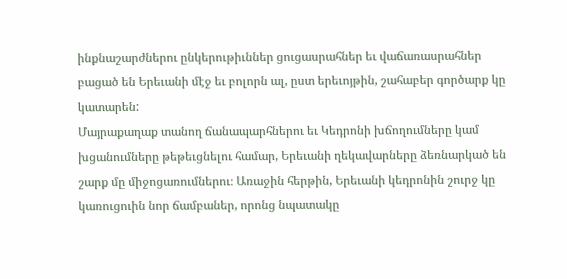ինքնաշարժներու ընկերութիւններ ցուցասրահներ եւ վաճառասրահներ բացած են Երեւանի մէջ եւ բոլորն ալ, ըստ երեւոյթին, շահաբեր գործարք կը կատարեն:
Մայրաքաղաք տանող ճանապարհներու եւ Կեդրոնի խճողումները կամ խցանումները թեթեւցնելու համար, Երեւանի ղեկավարները ձեռնարկած են շարք մը միջոցառումներու։ Առաջին հերթին, Երեւանի կեդրոնին շուրջ կը կառուցուին նոր ճամբաներ, որոնց նպատակը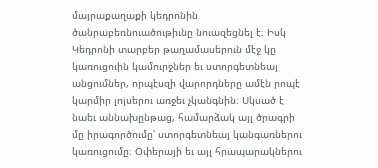մայրաքաղաքի կեդրոնին ծանրաբեռնուածութիւնը նուազեցնել է։ Իսկ Կեդրոնի տարբեր թաղամասերուն մէջ կը կառուցուին կամուրջներ եւ ստորգետնեայ անցումներ, որպէսզի վարորդները ամէն րոպէ կարմիր լոյսերու առջեւ չկանգնին։ Սկսած է նաեւ աննախընթաց, համարձակ այլ ծրագրի մը իրագործումը՝ ստորգետնեայ կանգառներու կառուցումը։ Օփերայի եւ այլ հրապարակներու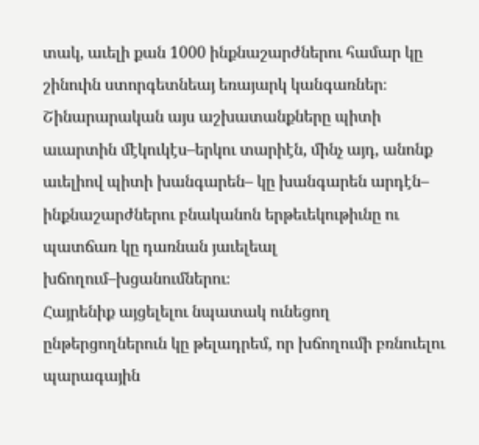տակ, աւելի քան 1000 ինքնաշարժներու համար կը շինուին ստորգետնեայ եռայարկ կանգառներ։ Շինարարական այս աշխատանքները պիտի աւարտին մէկուկէս–երկու տարիէն, մինչ այդ, անոնք աւելիով պիտի խանգարեն– կը խանգարեն արդէն– ինքնաշարժներու բնականոն երթեւեկութիւնը ու պատճառ կը դառնան յաւելեալ խճողում–խցանումներու։
Հայրենիք այցելելու նպատակ ունեցող ընթերցողներուն կը թելադրեմ, որ խճողումի բռնուելու պարագային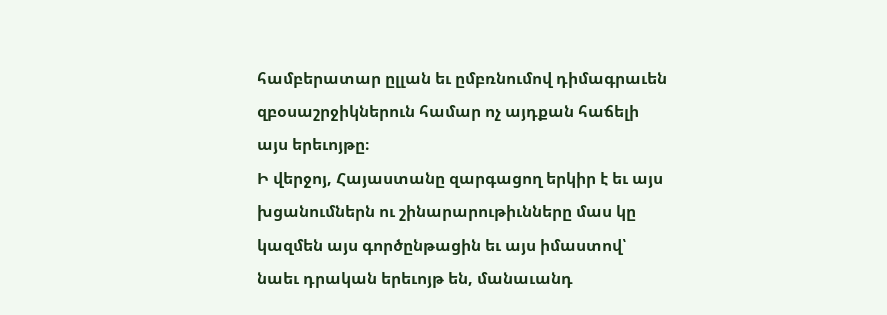համբերատար ըլլան եւ ըմբռնումով դիմագրաւեն զբօսաշրջիկներուն համար ոչ այդքան հաճելի այս երեւոյթը։
Ի վերջոյ, Հայաստանը զարգացող երկիր է եւ այս խցանումներն ու շինարարութիւնները մաս կը կազմեն այս գործընթացին եւ այս իմաստով՝ նաեւ դրական երեւոյթ են, մանաւանդ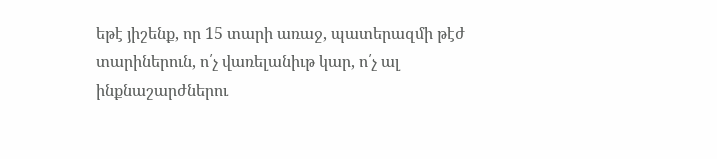եթէ յիշենք, որ 15 տարի առաջ, պատերազմի թէժ տարիներուն, ո՛չ վառելանիւթ կար, ո՛չ ալ ինքնաշարժներու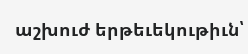աշխուժ երթեւեկութիւն՝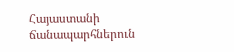Հայաստանի ճանապարհներուն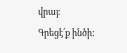վրայ։
Գրեցէ՛ք ինծի: